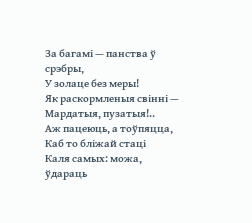За багамі — панства ў срэбры,
У золаце без меры!
Як раскормленыя свінні —
Мардатыя, пузатыя!..
Аж пацеюць, а тоўпяцца,
Каб то бліжай стаці
Каля самых: можа, ўдараць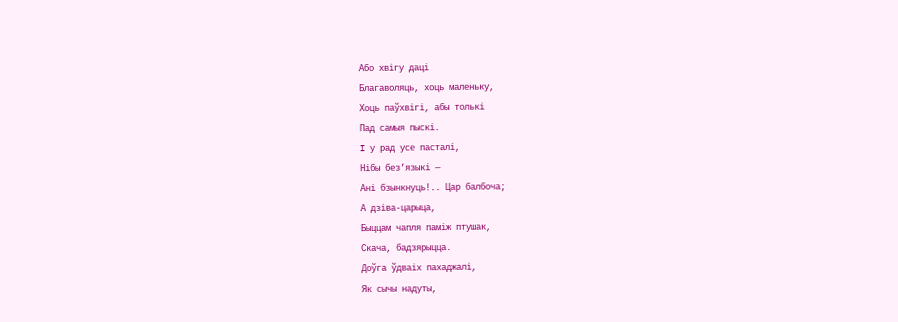Або хвігу даці
Благаволяць, хоць маленьку,
Хоць паўхвігі, абы толькі
Пад самыя пыскі.
I у рад усе пасталі,
Нібы без’языкі —
Ані бзынкнуць!.. Цар балбоча;
А дзіва-царыца,
Быццам чапля паміж птушак,
Скача, бадзярыцца.
Доўга ўдваіх пахаджалі,
Як сычы надуты,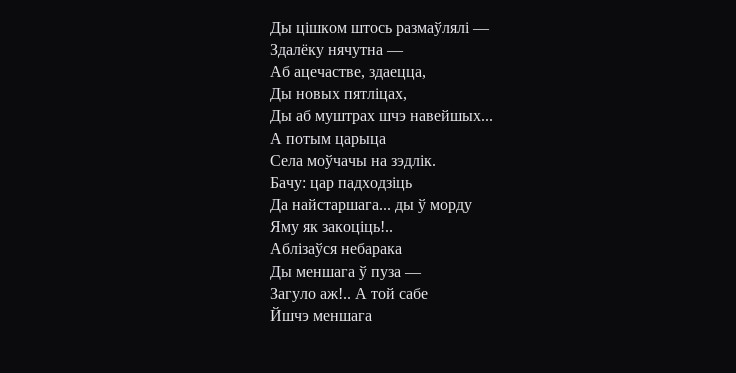Ды цішком штось размаўлялі —
Здалёку нячутна —
Аб ацечастве, здаецца,
Ды новых пятліцах,
Ды аб муштрах шчэ навейшых...
А потым царыца
Села моўчачы на зэдлік.
Бачу: цар падходзіць
Да найстаршага... ды ў морду
Яму як закоціць!..
Аблізаўся небарака
Ды меншага ў пуза —
Загуло аж!.. А той сабе
Йшчэ меншага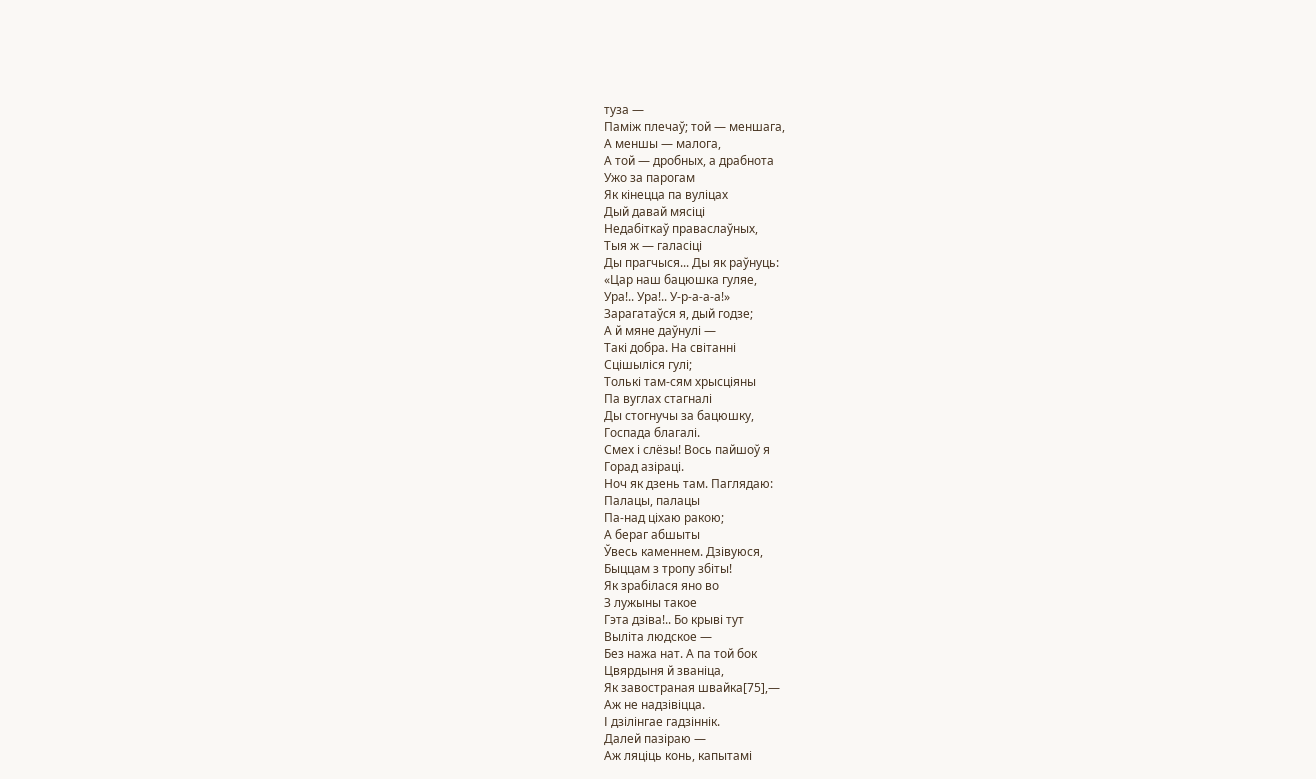туза —
Паміж плечаў; той — меншага,
А меншы — малога,
А той — дробных, а драбнота
Ужо за парогам
Як кінецца па вуліцах
Дый давай мясіці
Недабіткаў праваслаўных,
Тыя ж — галасіці
Ды прагчыся... Ды як раўнуць:
«Цар наш бацюшка гуляе,
Ура!.. Ура!.. У-р-а-а-а!»
Зарагатаўся я, дый годзе;
А й мяне даўнулі —
Такі добра. На світанні
Сцішыліся гулі;
Толькі там-сям хрысціяны
Па вуглах стагналі
Ды стогнучы за бацюшку,
Госпада благалі.
Смех і слёзы! Вось пайшоў я
Горад азіраці.
Ноч як дзень там. Паглядаю:
Палацы, палацы
Па-над ціхаю ракою;
А бераг абшыты
Ўвесь каменнем. Дзівуюся,
Быццам з тропу збіты!
Як зрабілася яно во
З лужыны такое
Гэта дзіва!.. Бо крыві тут
Выліта людское —
Без нажа нат. А па той бок
Цвярдыня й званіца,
Як завостраная швайка[75],—
Аж не надзівіцца.
I дзілінгае гадзіннік.
Далей пазіраю —
Аж ляціць конь, капытамі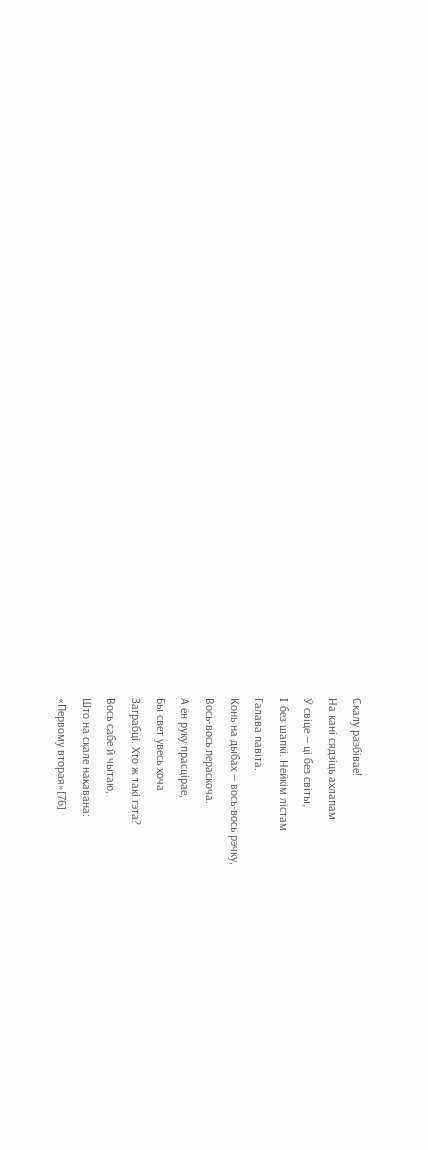Скалу разбівае!
На кані сядзіць ахлапам
Ў свіце — ці без світы,
I без шапкі. Нейкім лістам
Галава павіта.
Конь на дыбах — вось-вось рэчку,
Вось-вось пераскоча.
А ён руку прасцірае,
Бы свет увесь хоча
Заграбці. Хто ж такі гэта?
Вось сабе й чытаю,
Што на скале накавана:
«Первому вторая»[76]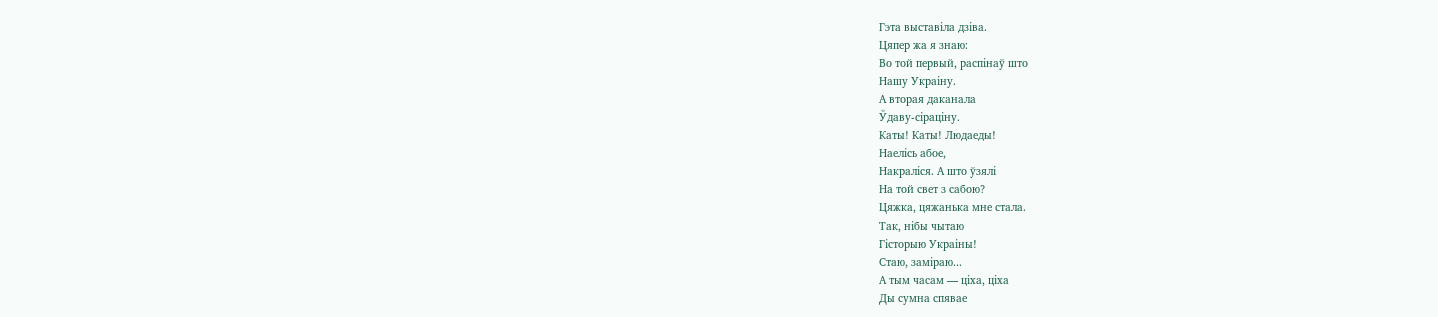Гэта выставіла дзіва.
Цяпер жа я знаю:
Во той первый, распінаў што
Нашу Украіну.
А вторая даканала
Ўдаву-сіраціну.
Каты! Каты! Людаеды!
Наелісь абое,
Накраліся. А што ўзялі
На той свет з сабою?
Цяжка, цяжанька мне стала.
Так, нібы чытаю
Гісторыю Украіны!
Стаю, заміраю...
А тым часам — ціха, ціха
Ды сумна спявае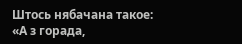Штось нябачана такое:
«А з горада,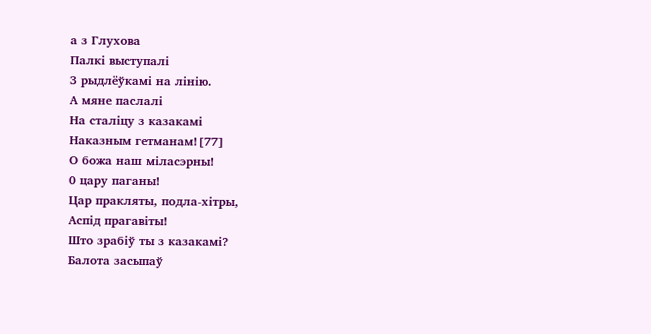а з Глухова
Палкі выступалі
З рыдлёўкамі на лінію.
А мяне паслалі
На сталіцу з казакамі
Наказным гетманам![77]
О божа наш міласэрны!
0 цару паганы!
Цар пракляты, подла-хітры,
Аспід прагавіты!
Што зрабіў ты з казакамі?
Балота засыпаў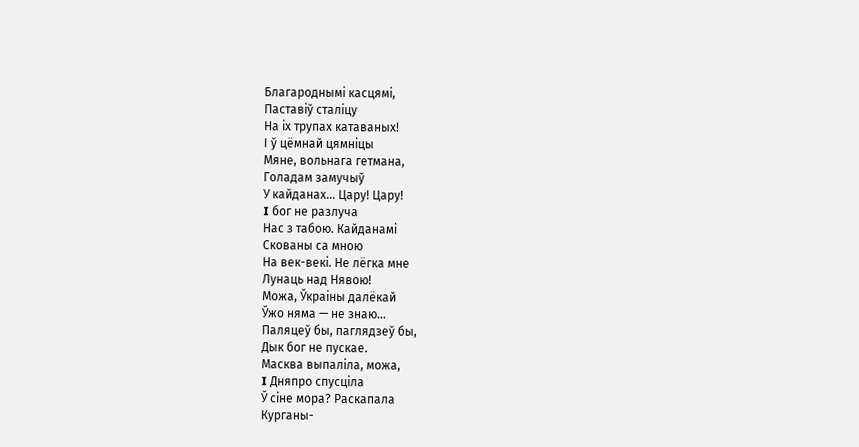Благароднымі касцямі,
Паставіў сталіцу
На іх трупах катаваных!
І ў цёмнай цямніцы
Мяне, вольнага гетмана,
Голадам замучыў
У кайданах... Цару! Цару!
I бог не разлуча
Нас з табою. Кайданамі
Скованы са мною
На век-векі. Не лёгка мне
Лунаць над Нявою!
Можа, Ўкраіны далёкай
Ўжо няма — не знаю...
Паляцеў бы, паглядзеў бы,
Дык бог не пускае.
Масква выпаліла, можа,
I Дняпро спусціла
Ў сіне мора? Раскапала
Курганы-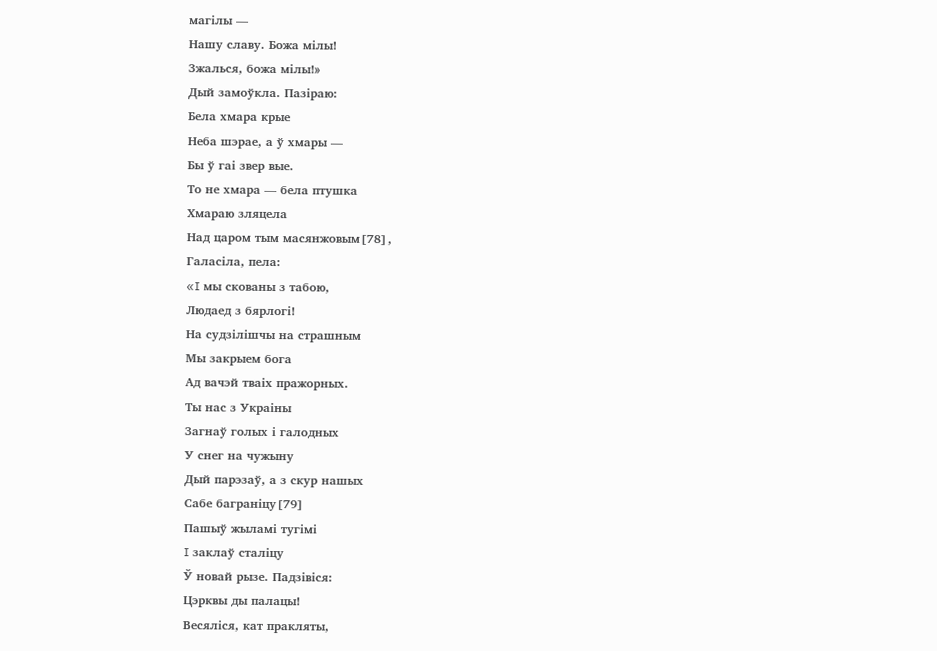магілы —
Нашу славу. Божа мілы!
Зжалься, божа мілы!»
Дый замоўкла. Пазіраю:
Бела хмара крые
Неба шэрае, а ў хмары —
Бы ў гаі звер вые.
То не хмара — бела птушка
Хмараю зляцела
Над царом тым масянжовым[78],
Галасіла, пела:
«I мы скованы з табою,
Людаед з бярлогі!
На судзілішчы на страшным
Мы закрыем бога
Ад вачэй тваіх пражорных.
Ты нас з Украіны
Загнаў голых і галодных
У снег на чужыну
Дый парэзаў, а з скур нашых
Сабе баграніцу[79]
Пашыў жыламі тугімі
I заклаў сталіцу
Ў новай рызе. Падзівіся:
Цэрквы ды палацы!
Весяліся, кат пракляты,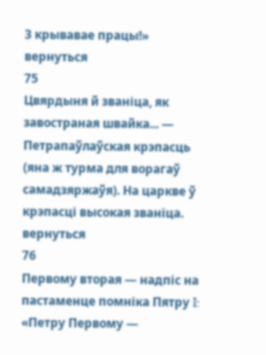З крывавае працы!»
вернуться
75
Цвярдыня й званіца, як завостраная швайка... — Петрапаўлаўская крэпасць (яна ж турма для ворагаў самадзяржаўя). На царкве ў крэпасці высокая званіца.
вернуться
76
Первому вторая — надпіс на пастаменце помніка Пятру I: «Петру Первому —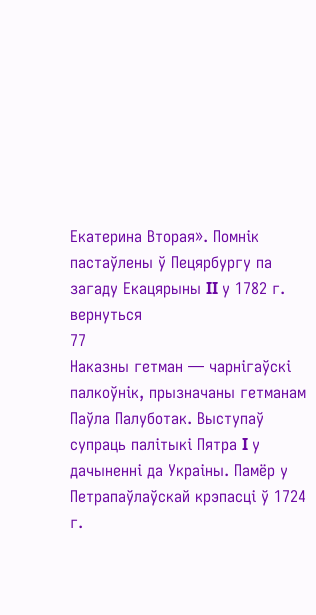Екатерина Вторая». Помнік пастаўлены ў Пецярбургу па загаду Екацярыны II у 1782 г.
вернуться
77
Наказны гетман — чарнігаўскі палкоўнік, прызначаны гетманам Паўла Палуботак. Выступаў супраць палітыкі Пятра I у дачыненні да Украіны. Памёр у Петрапаўлаўскай крэпасці ў 1724 г.